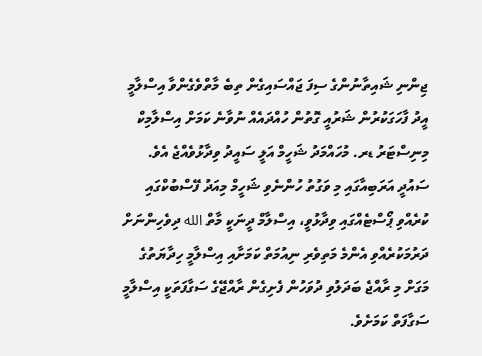ޖިންނި ޝައިތާނުންގެ ސިފަ ޖައްސައިގެން ތިބެ މާތްވެގެންވާ އިސްލާމީ އީދު ފާހަގަކުރުން ޝަރުއީ ގޮތުން ހުއްދައެއް ނުވާނެ ކަމަށް އިސްލާމިކް މިނިސްޓަރު ޑރ. މުހައްމަދު ޝަހީމް އަލީ ސައީދު ވިދާޅުވެއްޖެ އެވެ.
ސައުދީ އަރަބިއާގައި މި ވަގުތު ހުންނެވި ޝަހީމް މިއަދު ފޭސްބުކްގައި ކުރެއްވި ޕޯސްޓެއްގައި ވިދާޅުވީ، އިސްލާމް ދީނަކީ މާތް الله ދިވެހިންނަށް ދަރުމަކުރެއްވި އެންމެ މަތިވެރި ނިއުމަތް ކަމަށާއި އިސްލާމީ ހިދާޔަތުގެ މަގަށް މި ރާއްޖެ ބަދަލުވި ދުވަހުން ފެށިގެން ރާއްޖޭގެ ސަގާފަތަކީ އިސްލާމީ ސަގާފަތް ކަމަށެވެ.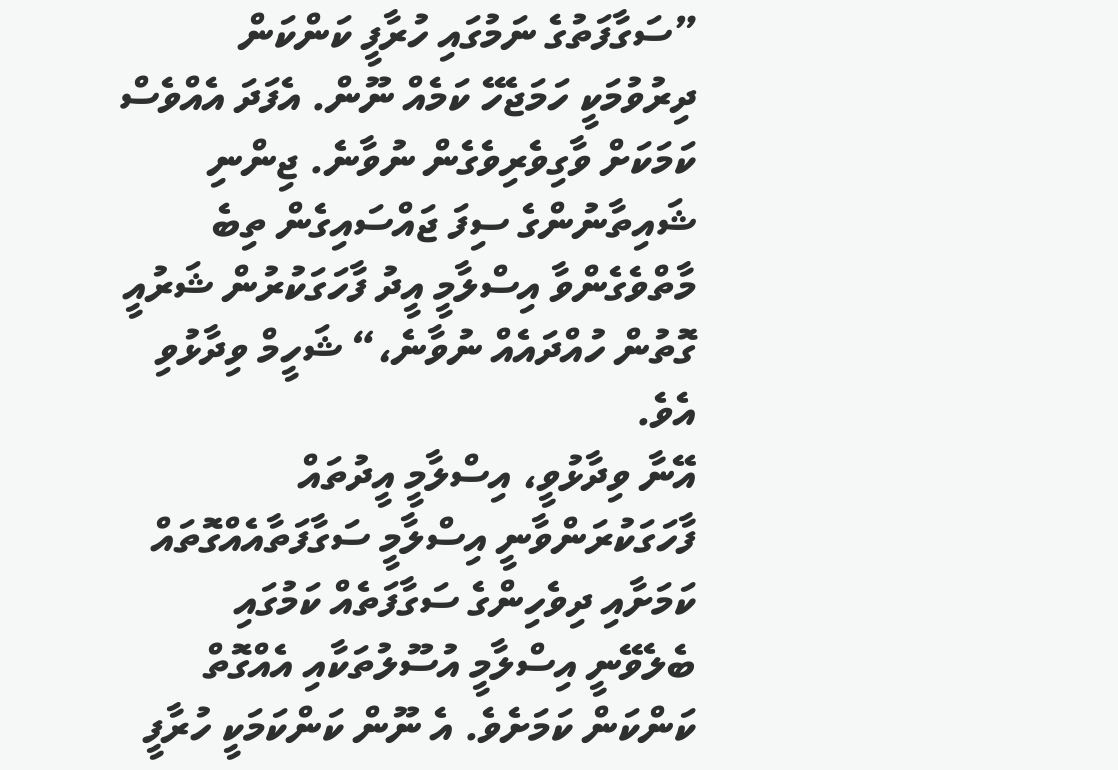”ސަގާފަތުގެ ނަމުގައި ހުރާފީ ކަންކަން ދިރުވުމަކީ ހަމަޖެހޭ ކަމެއް ނޫން. އެފަދަ އެއްވެސް ކަމަކަށް ވާގިވެރިވެގެން ނުވާނެ. ޖިންނި ޝައިތާނުންގެ ސިފަ ޖައްސައިގެން ތިބެ މާތްވެގެންވާ އިސްލާމީ އީދު ފާހަގަކުރުން ޝަރުއީ ގޮތުން ހުއްދައެއް ނުވާނެ،“ ޝަހީމް ވިދާޅުވި އެވެ.
އޭނާ ވިދާޅުވީ، އިސްލާމީ އީދުތައް ފާހަގަކުރަންވާނީ އިސްލާމީ ސަގާފަތާއެއްގޮތައް ކަމަށާއި ދިވެހިންގެ ސަގާފަތެއް ކަމުގައި ބެލެވޭނީ އިސްލާމީ އުސޫލުތަކާއި އެއްގޮތް ކަންކަން ކަމަށެވެ. އެ ނޫން ކަންކަމަކީ ހުރާފީ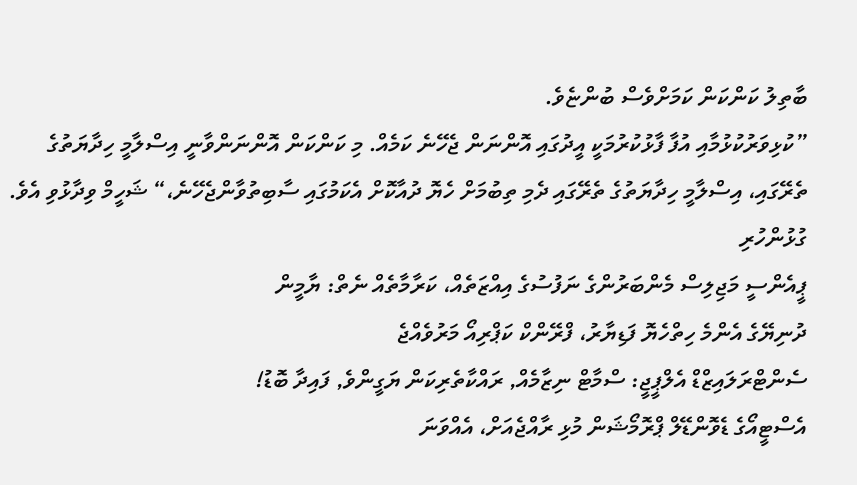ބާތިލު ކަންކަން ކަމަށްވެސް ބުންޏެވެ.
”ކުޅިވަރުކުޅުމާއި އުފާ ފާޅުކުރުމަކީ އީދުގައި އޮންނަން ޖެހޭނެ ކަމެއް. މި ކަންކަން އޮންނަންވާނީ އިސްލާމީ ހިދާޔަތުގެ ތެރޭގައި، އިސްލާމީ ހިދާޔަތުގެ ތެރޭގައި ދެމި ތިބުމަށް ހެޔޮ ދުއާކޮށް އެކަމުގައި ސާބިތުވާންޖެހޭނެ،“ ޝަހީމް ވިދާޅުވި އެވެ.
ގުޅުންހުރި
ޕީއެންސީ މަޖިލިސް މެންބަރުންގެ ނަފުސުގެ އިއްޒަތެއް، ކަރާމާތެއް ނެތް: ޔާމީން
ދުނިޔޭގެ އެންމެ ހިތްހެޔޮ ފަޑިޔާރު، ފްރޭންކް ކަޕްރިއޯ މަރުވެއްޖެ
ސެންޓްރަލައިޒްޑް އެލްޕީޖީ: ސްމާޓް ނިޒާމެއް, ރައްކާތެރިކަން ޔަގީންވެ, ފައިދާ ބޮޑު!
އެސްޓީއޯގެ ޑެވޮންޑޭލް ޕްރޮމޯޝަން މުޅި ރާއްޖެއަށް، އެއްވަނަ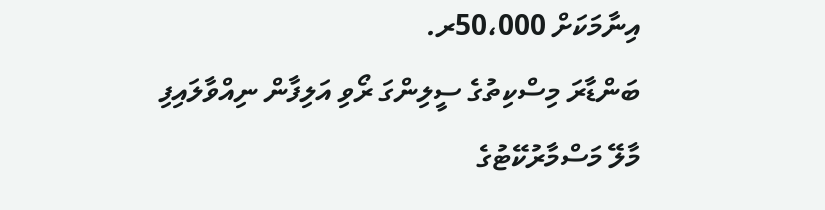އިނާމަކަށް 50،000ރ.
ބަންޑާރަ މިސްކިތުގެ ސީލިންގަ ރޯވި އަލިފާން ނިއްވާލައިފި
މާލޭ މަސްމާރުކޭޓުގެ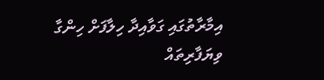އިމާރާތުގައި ގަވާއިދާ ހިލާފަށް ހިންގާ ވިޔަފާރިތައް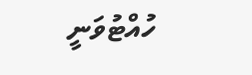ހުއްޓުވަނީ